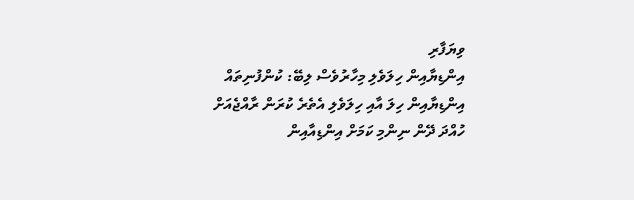ވިޔަފާރި
އިންޑިޔާއިން ހިލަވެލި މިހާރުވެސް ލިބޭ: ކުންފުނިތައް
އިންޑިޔާއިން ހިލަ އާއި ހިލަވެލި އެތެރެ ކުރަން ރާއްޖެއަށް ހުއްދަ ދޭން ނިންމި ކަމަށް އިންޑިއާއިން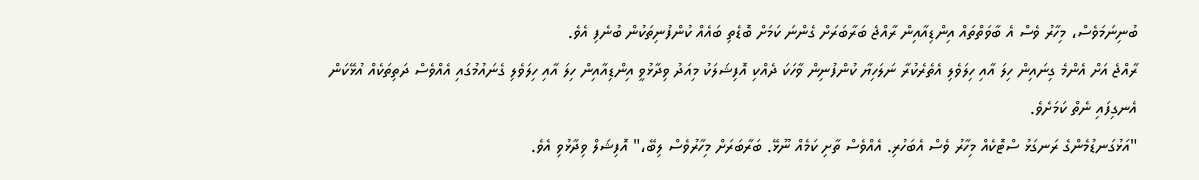ބުނިނަމަވެސް، މިހާރު ވެސް އެ ބާވަތްތައް އިންޑިއާއިން ރާއްޖެ ބަރާބަރަށް ގެންނަ ކަމަށް ބޮޑެތި ބައެއް ކުންފުނިތަކުން ބުނެފި އެވެ.
ރާއްޖެ އަށް އެންމެ ގިނައިން ހިލަ އާއި ހިލަވެލި އެތެރެކުރާ ނަލަހިޔާ ކުންފުނިން ވާހަކަ ދެއްކި އޮފިޝަލަކު މިއަދު ވިދާޅުވީ އިންޑިއާއިން ހިލަ އާއި ހިލަވެލި ގެނައުމުގައި އެއްވެސް ދަތިތަކެއް އުޅޭކަން އެނގިފައި ނެތް ކަމަށެވެ.
"އަޅުގަނޑުމެންގެ ރަނގަޅު ސްޓޮކެއް މިހާރު ވެސް އެބަހުރި. އެއްވެސް ތާށި ކަމެއް ނޫޅޭ. ބަރާބަރަށް މިހާރުވެސް ލިބޭ،" އޮފިޝަލް ވިދާޅުވި އެވެ.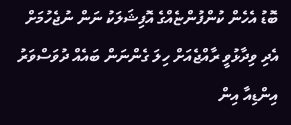ބޮޑު އެހެން ކުންފުންޏެއްގެ އޮފިޝަލަކު ނަން ނުޖެހުމަށް އެދި ވިދާޅުވީ ރާއްޖެއަށް ހިލަ ގެންނަން ބައެއް ދުވަސްވަރު އިންޑިއާ އިން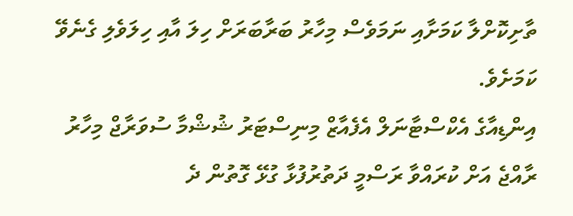ތާށިކޮށްލާ ކަމަށާއި ނަމަވެސް މިހާރު ބަރާބަރަށް ހިލަ އާއި ހިލަވެލި ގެނެވޭ ކަމަށެވެ.
އިންޑިއާގެ އެކްސްޓާނަލް އެފެއާޒް މިނިސްޓަރު ޝުޝްމާ ސުވަރާޖް މިހާރު ރާއްޖެ އަށް ކުރައްވާ ރަސްމީ ދަތުރުފުޅާ ގުޅޭ ގޮތުން ދެ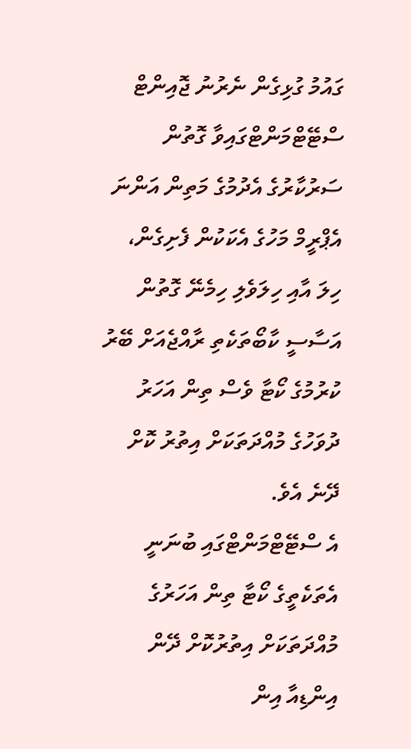ގައުމު ގުޅިގެން ނެރުނު ޖޮއިންޓް ސްޓޭޓްމަންޓްގައިވާ ގޮތުން ސަރުކާރުގެ އެދުމުގެ މަތިން އަންނަ އެޕްރީމް މަހުގެ އެކަކުން ފެށިގެން، ހިލަ އާއި ހިލަވެލި ހިމެނޭ ގޮތުން އަސާސީ ކާބޯތަކެތި ރާއްޖެއަށް ބޭރު ކުރުމުގެ ކޯޓާ ވެސް ތިން އަހަރު ދުވަހުގެ މުއްދަތަކަށް އިތުރު ކޮށް ދޭނެ އެވެ.
އެ ސްޓޭޓްމަންޓްގައި ބުނަނީ އެތަކެތީގެ ކޯޓާ ތިން އަހަރުގެ މުއްދަތަކަށް އިތުރުކޮށް ދޭން އިންޑިއާ އިން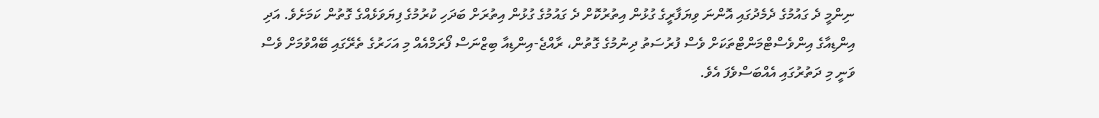ނިންމީ ދެ ގައުމުގެ ދެމެދުގައި އޮންނަ ވިޔަފާރީގެ ގުޅުން އިތުރުކޮށް ދެ ގައުމުގެ ގުޅުން އިތުރަށް ބަދަހި ކުރުމުގެ ފިޔަވަޅެއްގެ ގޮތުން ކަމަށެވެ. އަދި އިންޑިއާގެ އިންވެސްޓްމަންޓްތަކަށް ވެސް ފުރުސަތު ދިނުމުގެ ގޮތުން، ރާއްޖެ-އިންޑިއާ ބިޒްނަސް ފޯރަމްއެއް މި އަހަރުގެ ތެރޭގައި ބޭއްވުމަށް ވެސް ވަނީ މި ދަތުރުގައި އެއްބަސްވެފަ އެވެ.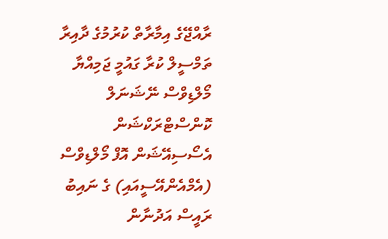ރާއްޖޭގެ އިމާރާތް ކުރުމުގެ ދާއިރާ ތަމްސީލް ކުރާ ގައުމީ ޖަމިއްޔާ މޯލްޑިވްސް ނޭޝަނަލް ކޮންސްޓްރަކްޝަން އެސޯސިއޭޝަން އޮފް މޯލްޑިވްސް (އެމްއެންއޭސީއައި) ގެ ނައިބު ރައީސް އަދުނާން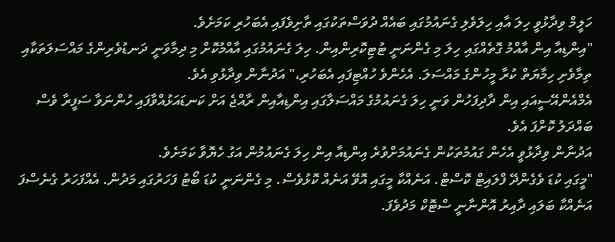ހަލީމް ވިދާޅުވީ ހިލަ އާއި ހިލަވެލި ގެނައުމުގައި ބައެއް ދުވަސްތަކުގައި ތާށިވެފައި އެބަހުރި ކަމަށެވެ.
"އިންޑިއާ އިން އާއްމު ގޮތެއްގައި ހިލަ މި ގެންނަނީ ޓުޓިކޮރިންއިން. ހިލަ ގެނައުމުގައި އާއްމުކޮށް މި ދިމާވަނީ ދަނޑުވެރިންގެ މައްސަލަތަކާއި ތިމާވެށި ހިމާޔަތް ކުރާ މީހުންގެ މައްސަލަ. އެހެންވެ ހުއްޓިފައި އެބަހުރި،" އަދުނާން ވިދާޅުވި އެވެ.
އެމްއެންއޭސީއައި އިން ދާދިފަހުން ވަނީ ހިލަ ގެނައުމުގެ މައްސަލާގައި އިންޑިއާއިން ރާއްޖެ އަށް ކަނޑައަޅުއްވާފައި ހުންނަވާ ސަފީރާ ވެސް ބައްދަލު ކޮށްފަ އެވެ.
އަދުނާން ވިދާޅުވީ އެހެން ގައުމުތަކުން ގެނައުމަށްވުރެ އިންޑިއާ އިން ހިލަ ގެނައުމުން އަގު ހެޔޮވާ ކަމަށެވެ.
"މީގައި ކުޑަ ވެގެންދޭ ފްލައިޓް ކޮސްޓް. އަނެއްކާ މީގައި އޮވޭ އަނެއް ކޮޅުވެސް. މި ގެންނަނީ ކުޑަ ބޯޓު ފަހަރުގައި މަދުން. އެއްފަހަރު ގެނެސްފަ އަނެއްކާ ބަލައި ދާއިރު އޮންނާނީ ސްޓޮކް މަދުވެފަ.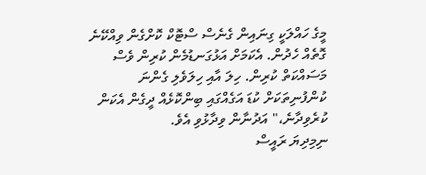މީގެ ހައްލަކީ ގިނައިން ގެނެސް ސްޓޮކް ކޮށްގެން ވިއްކޭނެ ގޮތެއް ހެދުން. އެކަމަށް އަޅުގަނޑުމެން ކުރިން ވެސް މަސައްކަތް ކުރިން. ހިލަ އާއި ހިލަވެލި ގެންނަ ކުންފުނިތަކަށް ކުޑަ އަގެއްގައި ބިންކޮޅެއް ދީގެން އެކަން ކުރެވިދާނެ،" އަދުނާން ވިދާޅުވި އެވެ.
ނިމިދިޔަ ރައީސް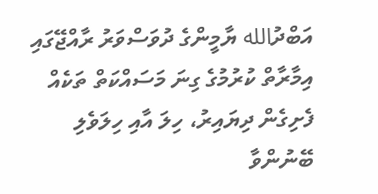އަބްދުالله ޔާމީންގެ ދުވަސްވަރު ރާއްޖޭގައި އިމާރާތް ކުރުމުގެ ގިނަ މަސައްކަތް ތަކެއް ފެށިގެން ދިޔައިރު، ހިލަ އާއި ހިލަވެލި ބޭނުންވާ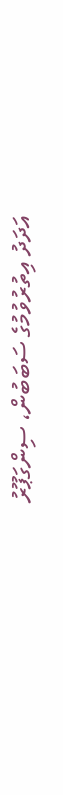އަދަދު އިތުރުވުމުގެ ސަބަބުން، ސިންގަޕޫރު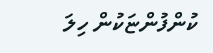ކުންފުންޏަކުން ހިލަ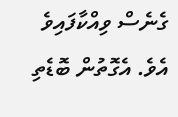ގެނެސް ވިއްކާފައިވެ އެވެ. އެގޮތުން ބޮޑެތި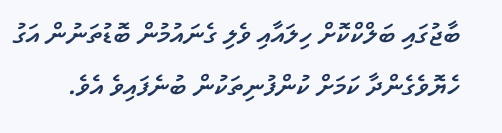ބާޖުގައި ބަލްކްކޮށް ހިލައާއި ވެލި ގެނައުމުން ބޮޑުތަނުން އަގު ހެޔޮވެގެންދާ ކަމަށް ކުންފުނިތަކުން ބުނެފައިވެ އެވެ.